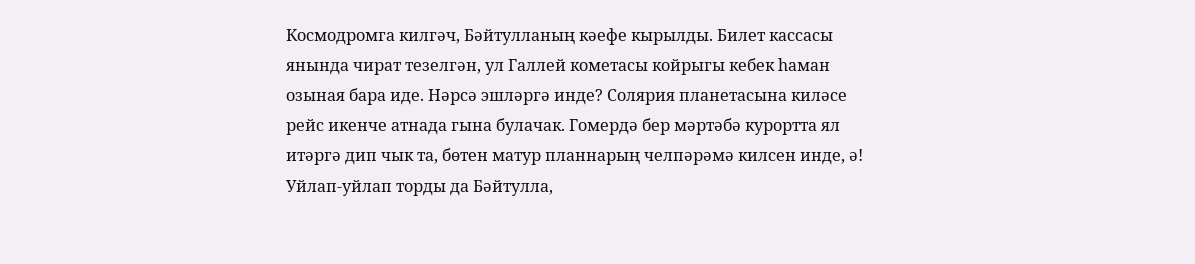Космодромга килгәч, Бәйтулланың кәефе кырылды. Билет кассасы янында чират тезелгән, ул Галлей кометасы койрыгы кебек һаман озыная бара иде. Нәрсә эшләргә инде? Солярия планетасына киләсе рейс икенче атнада гына булачак. Гомердә бер мәртәбә курортта ял итәргә дип чык та, бөтен матур планнарың челпәрәмә килсен инде, ә! Уйлап-уйлап торды да Бәйтулла,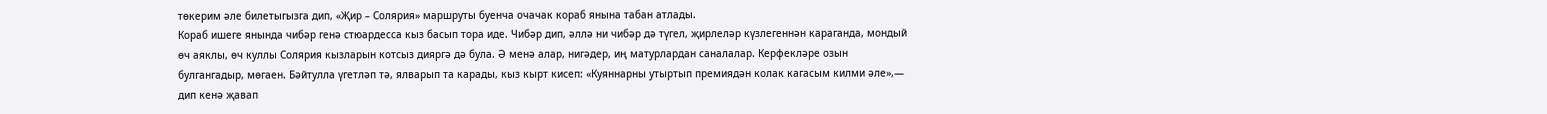төкерим әле билетыгызга дип, «Җир – Солярия» маршруты буенча очачак кораб янына табан атлады.
Кораб ишеге янында чибәр генә стюардесса кыз басып тора иде. Чибәр дип, әллә ни чибәр дә түгел, җирлеләр күзлегеннән караганда, мондый өч аяклы, өч куллы Солярия кызларын котсыз дияргә дә була. Ә менә алар, нигәдер, иң матурлардан саналалар. Керфекләре озын булгангадыр, мөгаен. Бәйтулла үгетләп тә, ялварып та карады, кыз кырт кисеп: «Куяннарны утыртып премиядән колак кагасым килми әле»,— дип кенә җавап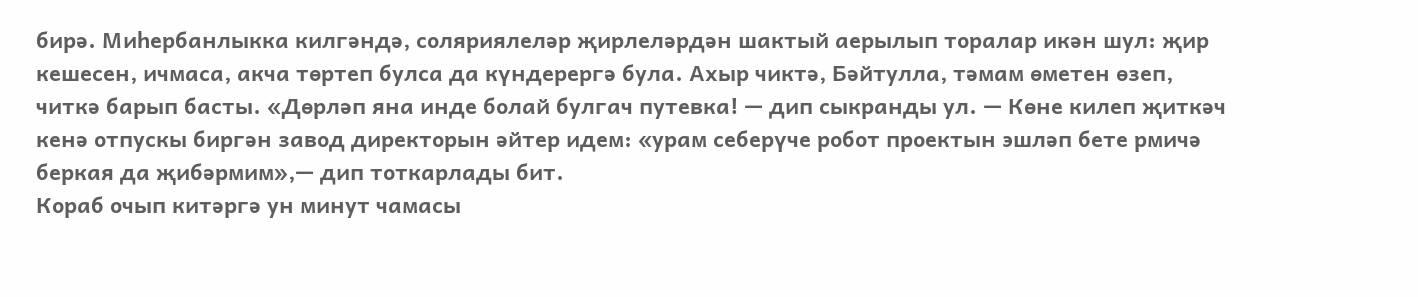бирә. Миһербанлыкка килгәндә, соляриялеләр җирлеләрдән шактый аерылып торалар икән шул: җир кешесен, ичмаса, акча төртеп булса да күндерергә була. Ахыр чиктә, Бәйтулла, тәмам өметен өзеп, читкә барып басты. «Дөрләп яна инде болай булгач путевка! — дип сыкранды ул. — Көне килеп җиткәч кенә отпускы биргән завод директорын әйтер идем: «урам себерүче робот проектын эшләп бете рмичә беркая да җибәрмим»,— дип тоткарлады бит.
Кораб очып китәргә ун минут чамасы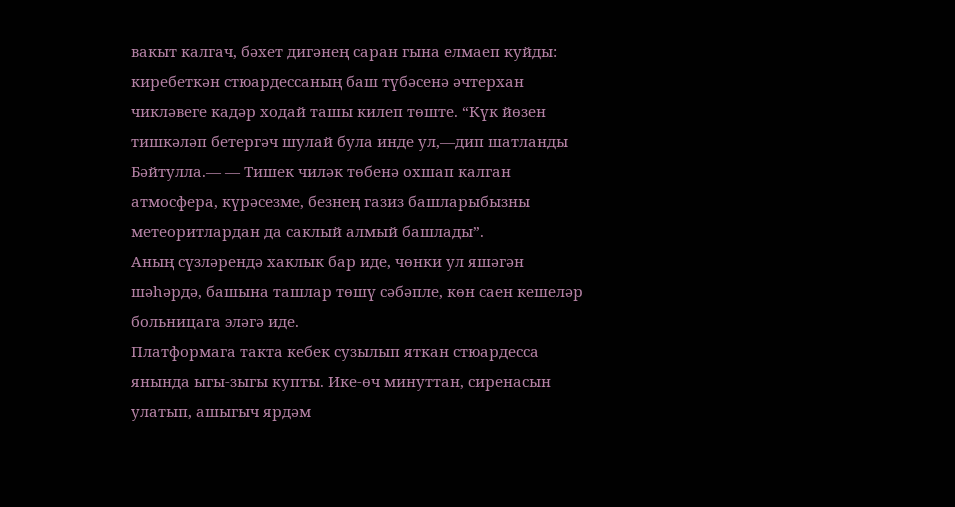вакыт калгач, бәхет дигәнең саран гына елмаеп куйды: киребеткән стюардессаның баш түбәсенә әчтерхан чикләвеге кадәр ходай ташы килеп төште. “Күк йөзен тишкәләп бетергәч шулай була инде ул,—дип шатланды Бәйтулла.— — Тишек чиләк төбенә охшап калган атмосфера, күрәсезме, безнең газиз башларыбызны метеоритлардан да саклый алмый башлады”.
Аның сүзләрендә хаклык бар иде, чөнки ул яшәгән шәһәрдә, башына ташлар төшү сәбәпле, көн саен кешеләр больницага эләгә иде.
Платформага такта кебек сузылып яткан стюардесса янында ыгы-зыгы купты. Ике-өч минуттан, сиренасын улатып, ашыгыч ярдәм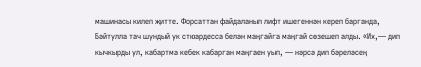машинасы килеп җитте. Форсаттан файдаланып лифт ишегеннән кереп барганда, Бәйтулла тач шундый ук стюардесса белән маңгайга маңгай сөзешеп алды. «Их,— дип кычкырды ул, кабартма кебек кабарган маңгаен уып, — нәрсә дип бәреләсең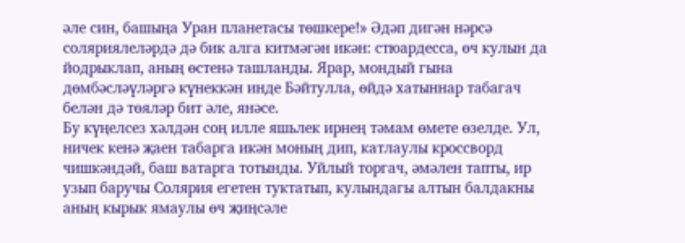әле син, башыңа Уран планетасы төшкере!» Әдәп дигән нәрсә соляриялеләрдә дә бик алга китмәгән икән: стюардесса, өч кулын да йодрыклап, аның өстенә ташланды. Ярар, мондый гына дөмбәсләүләргә күнеккән инде Бәйтулла, өйдә хатыннар табагач белән дә төяләр бит әле, янәсе.
Бу күңелсез хәлдән соң илле яшьлек ирнең тәмам өмете өзелде. Ул, ничек кенә җаен табарга икән моның дип, катлаулы кроссворд чишкәндәй, баш ватарга тотынды. Уйлый торгач, әмәлен тапты, ир узып баручы Солярия егетен туктатып, кулындагы алтын балдакны аның кырык ямаулы өч җиңсәле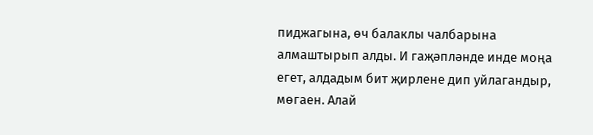пиджагына, өч балаклы чалбарына алмаштырып алды. И гаҗәпләнде инде моңа егет, алдадым бит җирлене дип уйлагандыр, мөгаен. Алай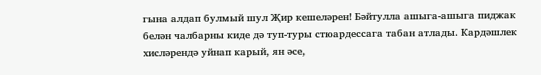гына алдап булмый шул Җир кешеләрен! Бәйтулла ашыга-ашыга пиджак белән чалбарны киде дә туп-туры стюардессага табан атлады. Кардәшлек хисләрендә уйнап карый, ян әсе,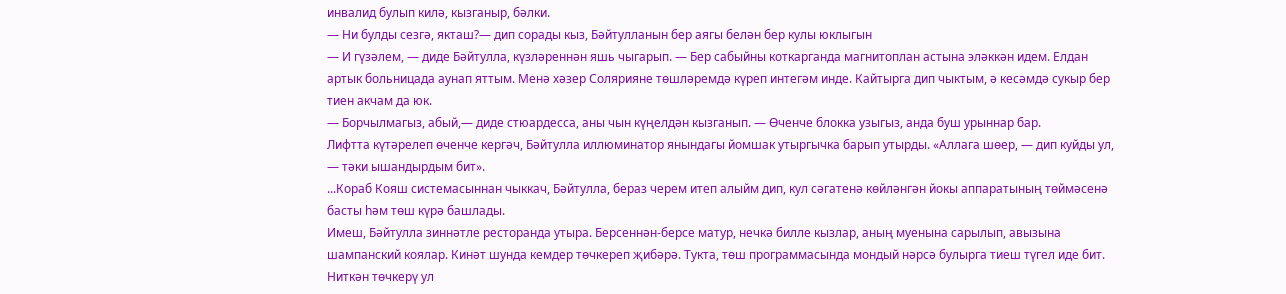инвалид булып килә, кызганыр, бәлки.
— Ни булды сезгә, якташ?— дип сорады кыз, Бәйтулланын бер аягы белән бер кулы юклыгын
— И гүзәлем, — диде Бәйтулла, күзләреннән яшь чыгарып. — Бер сабыйны коткарганда магнитоплан астына эләккән идем. Елдан артык больницада аунап яттым. Менә хәзер Солярияне төшләремдә күреп интегәм инде. Кайтырга дип чыктым, ә кесәмдә сукыр бер тиен акчам да юк.
— Борчылмагыз, абый,— диде стюардесса, аны чын күңелдән кызганып. — Өченче блокка узыгыз, анда буш урыннар бар.
Лифтта күтәрелеп өченче кергәч, Бәйтулла иллюминатор янындагы йомшак утыргычка барып утырды. «Аллага шөер, — дип куйды ул, — тәки ышандырдым бит».
...Кораб Кояш системасыннан чыккач, Бәйтулла, бераз черем итеп алыйм дип, кул сәгатенә көйләнгән йокы аппаратының төймәсенә басты һәм төш күрә башлады.
Имеш, Бәйтулла зиннәтле ресторанда утыра. Берсеннән-берсе матур, нечкә билле кызлар, аның муенына сарылып, авызына шампанский коялар. Кинәт шунда кемдер төчкереп җибәрә. Тукта, төш программасында мондый нәрсә булырга тиеш түгел иде бит. Ниткән төчкерү ул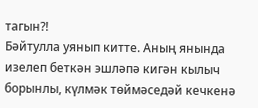тагын?!
Бәйтулла уянып китте. Аның янында изелеп беткән эшләпә кигән кылыч борынлы, күлмәк төймәседәй кечкенә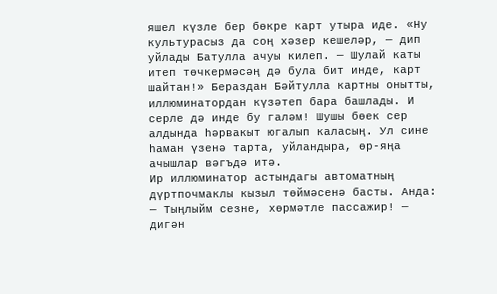яшел күзле бер бөкре карт утыра иде. «Ну культурасыз да соң хәзер кешеләр, — дип уйлады Батулла ачуы килеп. — Шулай каты итеп төчкермәсәң дә була бит инде, карт шайтан!» Бераздан Бәйтулла картны онытты, иллюминатордан күзәтеп бара башлады. И серле дә инде бу галәм! Шушы бөек сер алдында һәрвакыт югалып каласың. Ул сине һаман үзенә тарта, уйландыра, өр-яңа ачышлар вәгъдә итә.
Ир иллюминатор астындагы автоматның дүртпочмаклы кызыл төймәсенә басты. Анда:
— Тыңлыйм сезне, хөрмәтле пассажир! — дигән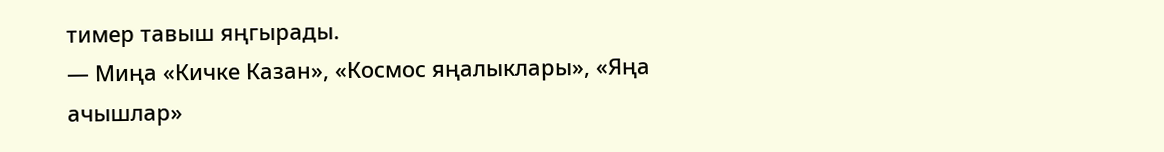тимер тавыш яңгырады.
— Миңа «Кичке Казан», «Космос яңалыклары», «Яңа ачышлар»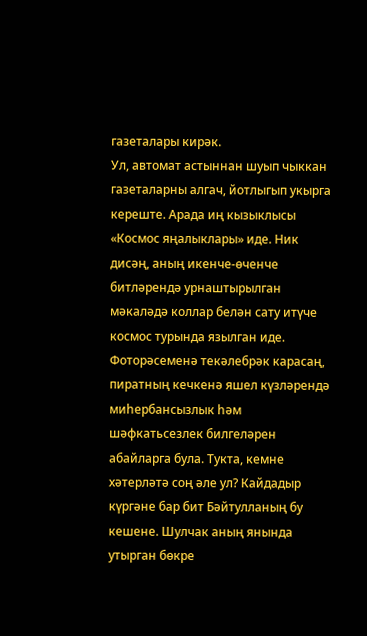газеталары кирәк.
Ул, автомат астыннан шуып чыккан газеталарны алгач, йотлыгып укырга кереште. Арада иң кызыклысы «Космос яңалыклары» иде. Ник дисәң, аның икенче-өченче битләрендә урнаштырылган мәкаләдә коллар белән сату итүче космос турында язылган иде. Фоторәсеменә текәлебрәк карасаң, пиратның кечкенә яшел күзләрендә миһербансызлык һәм шәфкатьсезлек билгеләрен абайларга була. Тукта, кемне хәтерләтә соң әле ул? Кайдадыр күргәне бар бит Бәйтулланың бу кешене. Шулчак аның янында утырган бөкре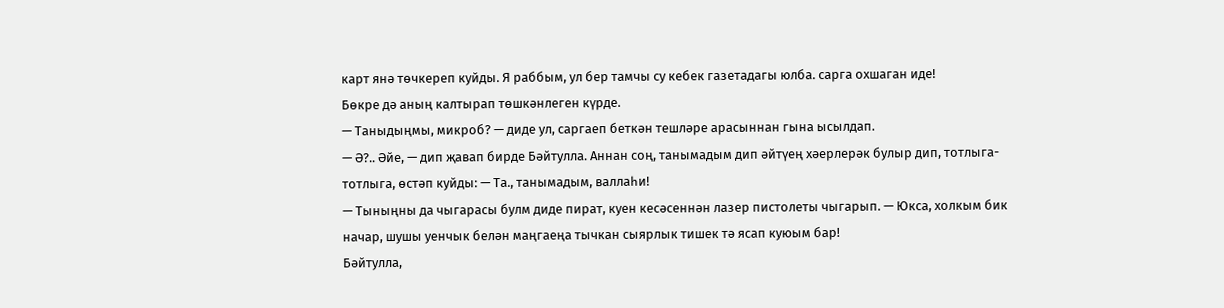карт янә төчкереп куйды. Я раббым, ул бер тамчы су кебек газетадагы юлба. сарга охшаган иде!
Бөкре дә аның калтырап төшкәнлеген күрде.
— Таныдыңмы, микроб? — диде ул, саргаеп беткән тешләре арасыннан гына ысылдап.
— Ә?.. Әйе, — дип җавап бирде Бәйтулла. Аннан соң, танымадым дип әйтүең хәерлерәк булыр дип, тотлыга-тотлыга, өстәп куйды: — Та., танымадым, валлаһи!
— Тыныңны да чыгарасы булм диде пират, куен кесәсеннән лазер пистолеты чыгарып. — Юкса, холкым бик начар, шушы уенчык белән маңгаеңа тычкан сыярлык тишек тә ясап куюым бар!
Бәйтулла,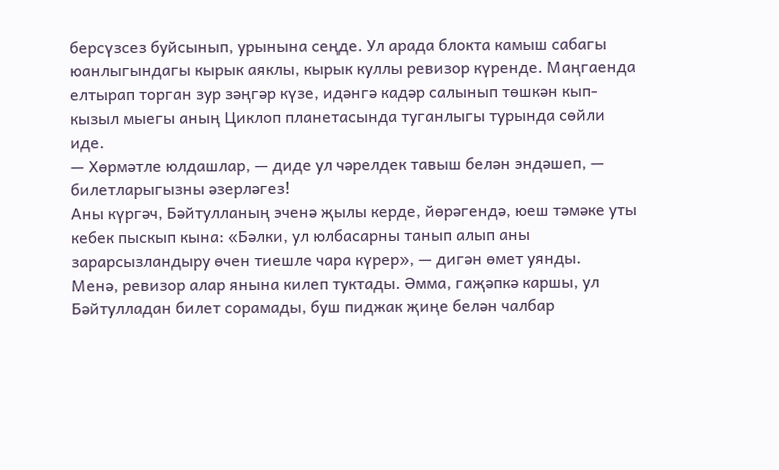берсүзсез буйсынып, урынына сеңде. Ул арада блокта камыш сабагы юанлыгындагы кырык аяклы, кырык куллы ревизор күренде. Маңгаенда елтырап торган зур зәңгәр күзе, идәнгә кадәр салынып төшкән кып-кызыл мыегы аның Циклоп планетасында туганлыгы турында сөйли иде.
— Хөрмәтле юлдашлар, — диде ул чәрелдек тавыш белән эндәшеп, — билетларыгызны әзерләгез!
Аны күргәч, Бәйтулланың эченә җылы керде, йөрәгендә, юеш тәмәке уты кебек пыскып кына: «Бәлки, ул юлбасарны танып алып аны зарарсызландыру өчен тиешле чара күрер», — дигән өмет уянды.
Менә, ревизор алар янына килеп туктады. Әмма, гаҗәпкә каршы, ул Бәйтулладан билет сорамады, буш пиджак җиңе белән чалбар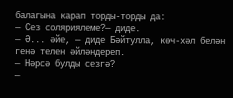балагына карап торды-торды да:
— Сез соляриялеме?— диде.
— Ә... әйе, — диде Бәйтулла, көч-хәл белән генә телен әйләндереп.
— Нәрсә булды сезгә?
—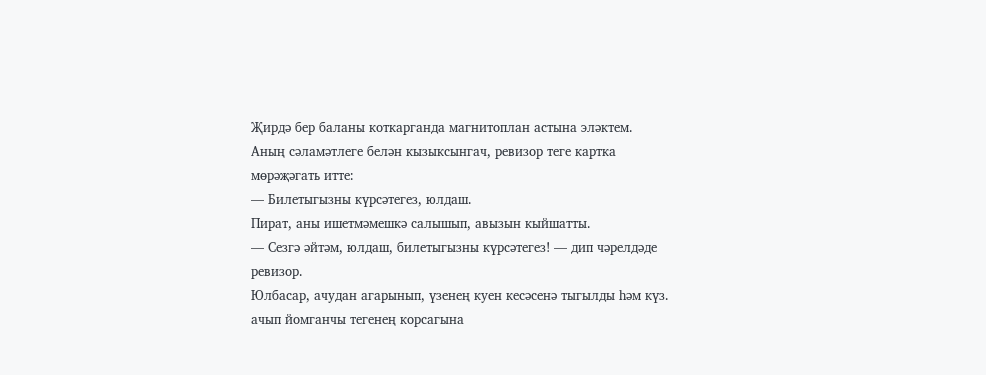Җирдә бер баланы коткарганда магнитоплан астына эләктем.
Аның сәламәтлеге белән кызыксынгач, ревизор теге картка мөрәҗәгать итте:
— Билетыгызны күрсәтегез, юлдаш.
Пират, аны ишетмәмешкә салышып, авызын кыйшатты.
— Сезгә әйтәм, юлдаш, билетыгызны күрсәтегез! — дип чәрелдәде ревизор.
Юлбасар, ачудан агарынып, үзенең куен кесәсенә тыгылды һәм күз. ачып йомганчы тегенең корсагына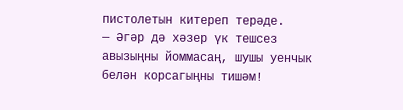пистолетын китереп терәде.
— Әгәр дә хәзер үк тешсез авызыңны йоммасаң, шушы уенчык белән корсагыңны тишәм!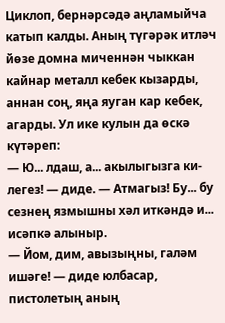Циклоп, бернәрсәдә аңламыйча катып калды. Аның түгәрәк итләч йөзе домна миченнән чыккан кайнар металл кебек кызарды, аннан соң, яңа яуган кар кебек, агарды. Ул ике кулын да өскә күтәреп:
— Ю... лдаш, а... акылыгызга ки-легез! — диде. — Атмагыз! Бу... бу сезнең язмышны хәл иткәндә и... исәпкә алыныр.
— Йом, дим, авызыңны, галәм ишәге! — диде юлбасар, пистолетың аның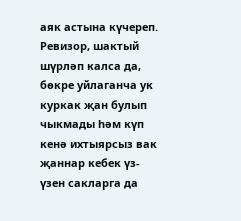аяк астына күчереп.
Ревизор, шактый шүрләп калса да, бөкре уйлаганча ук куркак җан булып чыкмады һәм күп кенә ихтыярсыз вак җаннар кебек үз-үзен сакларга да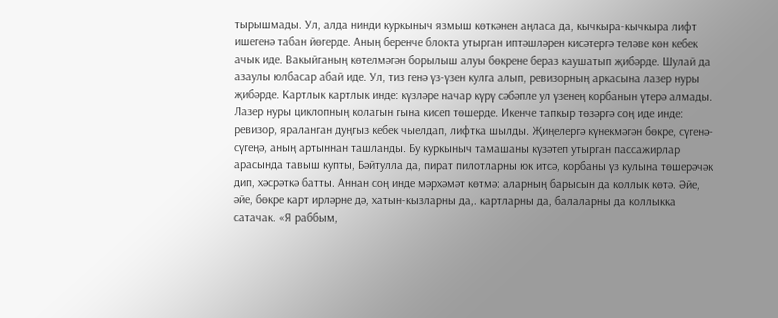тырышмады. Ул, алда нинди куркыныч язмыш көткәнен аңласа да, кычкыра-кычкыра лифт ишегенә табан йөгерде. Аның беренче блокта утырган иптәшләрен кисәтергә теләве көн кебек ачык иде. Вакыйганың көтелмәгән борылыш алуы бөкрене бераз каушатып җибәрде. Шулай да азаулы юлбасар абай иде. Ул, тиз генә үз-үзен кулга алып, ревизорның аркасына лазер нуры җибәрде. Картлык картлык инде: күзләре начар күрү сәбәпле ул үзенең корбанын үтерә алмады. Лазер нуры циклопның колагын гына кисеп төшерде. Икенче тапкыр төзәргә соң иде инде: ревизор, яраланган дуңгыз кебек чыелдап, лифтка шылды. Җиңелергә күнекмәгән бөкре, сүгенә-сүгеңә, аның артыннан ташланды. Бу куркыныч тамашаны күзәтеп утырган пассажирлар арасында тавыш купты, Бәйтулла да, пират пилотларны юк итсә, корбаны үз кулына төшерәчәк дип, хәсрәткә батты. Аннан соң инде мәрхәмәт көтмә: аларның барысын да коллык көтә. Әйе, әйе, бөкре карт ирләрне дә, хатын-кызларны да,. картларны да, балаларны да коллыкка сатачак. «Я раббым,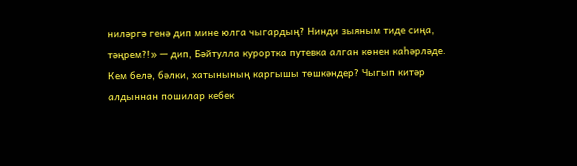ниләргә генә дип мине юлга чыгардың? Нинди зыяным тиде сиңа, тәңрем?!» — дип, Бәйтулла курортка путевка алган көнен каһәрләде. Кем белә, бәлки, хатынының каргышы төшкәндер? Чыгып китәр алдыннан пошилар кебек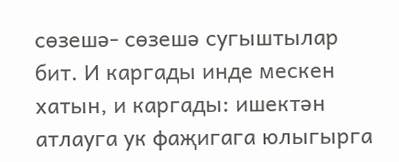сөзешә- сөзешә сугыштылар бит. И каргады инде мескен хатын, и каргады: ишектән атлауга ук фаҗигага юлыгырга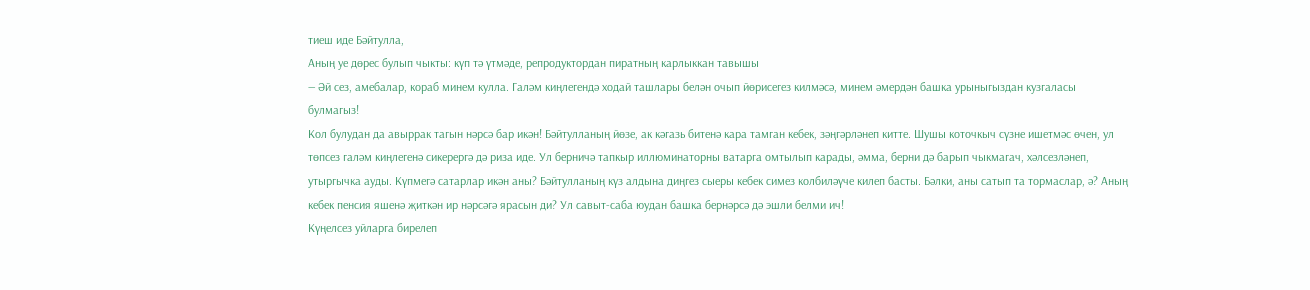тиеш иде Бәйтулла,
Аның уе дөрес булып чыкты: күп тә үтмәде, репродуктордан пиратның карлыккан тавышы
— Әй сез, амебалар, кораб минем кулла. Галәм киңлегендә ходай ташлары белән очып йөрисегез килмәсә, минем әмердән башка урыныгыздан кузгаласы булмагыз!
Кол булудан да авыррак тагын нәрсә бар икән! Бәйтулланың йөзе, ак кәгазь битенә кара тамган кебек, зәңгәрләнеп китте. Шушы коточкыч сүзне ишетмәс өчен, ул төпсез галәм киңлегенә сикерергә дә риза иде. Ул берничә тапкыр иллюминаторны ватарга омтылып карады, әмма, берни дә барып чыкмагач, хәлсезләнеп, утыргычка ауды. Күпмегә сатарлар икән аны? Бәйтулланың күз алдына диңгез сыеры кебек симез колбиләүче килеп басты. Бәлки, аны сатып та тормаслар, ә? Аның кебек пенсия яшенә җиткән ир нәрсәгә ярасын ди? Ул савыт-саба юудан башка бернәрсә дә эшли белми ич!
Күңелсез уйларга бирелеп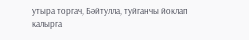утыра торгач, Бәйтулла, туйганчы йоклап калырга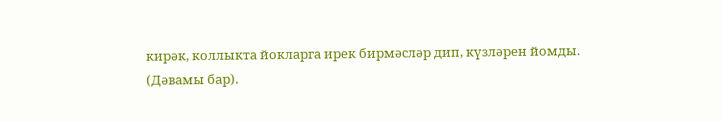кирәк, коллыкта йокларга ирек бирмәсләр дип, күзләрен йомды.
(Дәвамы бар).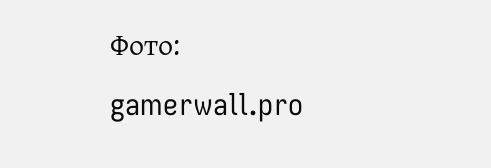Фото: gamerwall.pro